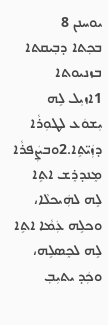ܝܘܚܢܢ 8
ܒܟ݂ܬ‌ܐ ܕܒ݂ܝܩܬ‌ܐ ܒܙܢܝܘܬ‌ܐ
1ܐܙܝܼܠ ܠܹܗ ܝܼܫܘܿܥ ܠܛܘܼܪܵܐ ܕܙܲܝ̈ܬܹ‌ܐ.2ܘܒܨܲܦܪܵܐ ܡܸܢܕܪܸܫ ܐܬܹ‌ܐ ܠܹܗ ܠܗܲܝܟܠܵܐ، ܘܟܠܹܗ ܥܲܡܵܐ ܐܬܹ‌ܐ ܠܹܗ ܠܟܸܣܠܹܗ، ܘܟܲܕ ܝܬܝܼܒ݂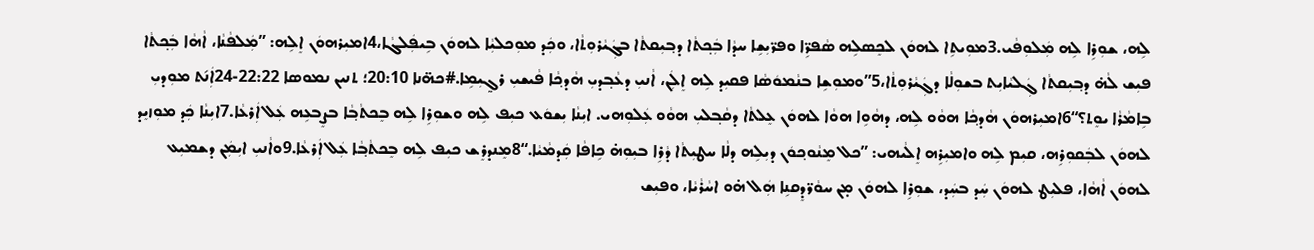ܠܹܗ، ܫܘܼܪܹܐ ܠܹܗ ܡܲܠܘܼܦܵܝ.3ܡܘܼܝܬܹ‌ܐ ܠܗܘܿܢ ܠܟܸܣܠܹܗ ܣܵܦܪܹ̈ܐ ܘܦܪ̈ܝܼܫܹܐ ܚܕܵܐ ܒܲܟ݂ܬܵ‌ܐ ܕܒ݂ܝܼܩܬܵ‌ܐ ܒܓܲܝܵܪܘܼܬܵ‌ܐ، ܘܟܲܕ ܡܘܼܟܠܝܼܵܐ ܠܗܘܿܢ ܒܹܝܦܲܠܓܵܐ،4ܐܡܝܼܪܗܘܿܢ ܐܸܠܹܗ: ”ܡܲܠܦܵܢܵܐ، ܐܵܗܵܐ ܒܲܟ݂ܬܵ‌ܐ ܦܝܼܫ ܠܵܗ̇ ܕܒ݂ܝܼܩܬܵ‌ܐ ܓܲܠܝܵܐܝܼܬ ܒܫܘܼܠܵܐ ܕܓܲܝܵܪܘܼܬܵ‌ܐ،5”ܘܡܘܼܫܹܐ ܒܢܵܡܘܿܣܵܐ ܦܩܝܼܕ ܠܹܗ ܐܸܠܲܢ، ܐܵܢܝܼ ܕܥܵܒ݂ܕܝܼ ܗܵܕܟ݂ܵܐ ܦܵܝܫܝܼ ܪܓ̰ܝܼܡܹܐ.#ܟܗ̈ܢܐ 20:10؛ ܬܢܝܢ ܢܡܘܣܐ 22:22-24ܐܲܢ݇ܬ ܡܘܼܕܝܼ ܒܹܐܡܵܪܵܐ ܝܘܸܬ؟“6ܐܡܝܼܪܗܘܿܢ ܗܵܕܟ݂ܵܐ ܗܘܵܘ ܠܹܗ، ܕܗܵܘܹܐ ܗܘܵܐ ܠܗܘܿܢ ܥܸܠܬܵ‌ܐ ܕܩܵܒ݂ܠܝܼ ܗܘܵܘ ܥܲܠܘܼܗ‌ܝ. ܐܝܼܢܵܐ ܝܼܫܘܿܥ ܟܝܼܦ ܠܹܗ ܘܫܘܼܪܹܐ ܠܹܗ ܒܸܟܬܵܒ݂ܵܐ ܒܨܸܒܥܹܗ ܥܲܠ ܐܲܪܥܵܐ.7ܐܝܼܢܵܐ ܟܲܕ ܡܘܼܙܝܸܕ ܠܗܘܿܢ ܠܒܲܩܘܼܪܹܗ، ܩܝܼܡ ܠܹܗ ܘܐܡܝܼܪܹܗ ܐܸܠܵܝܗ‌ܝ: ”ܟܠ ܡܸܢܵܘܟ݂ܘܿܢ ܕܝܼܠܹܗ ܕܠܵܐ ܚܛܝܼܬܵ‌ܐ ܕܵܪܹܐ ܒܝܼܘܼܗ̇ ܟܹܐܦܵܐ ܩܲܕܡܵܝܵܐ.“8ܡܸܢܕܪܸܫ ܟܝܼܦ ܠܹܗ ܒܸܟܬܵܒ݂ܵܐ ܥܲܠ ܐܲܪܥܵܐ.9ܘܐܵܢܝܼ ܐܝܼܡܲܢ ܕܫܡܝܼܥ ܠܗܘܿܢ ܐܵܗܵܐ، ܦܠܝܼܛ ܠܗܘܿܢ ܚܲܕ ܒܚܲܕ، ܫܘܼܪܹܐ ܠܗܘܿܢ ܡ̣ܢ ܚܘܵܪ̈ܕܸܩܢܹܐ ܗܲܠ ܗ̇ܘ ܐܚܵܪܵܝܵܐ، ܘܦܝܼܫ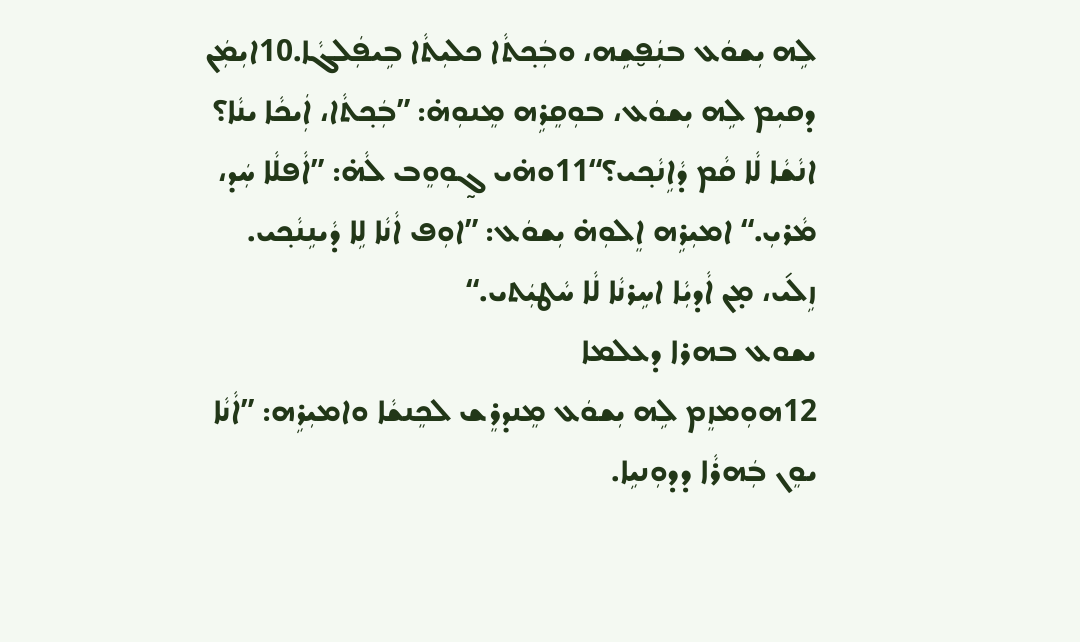ܠܹܗ ܝܼܫܘܿܥ ܒܢܲܦ̮ܫܹܗ، ܘܒܲܟ݂ܬܵ‌ܐ ܟܠܝܼܬܵ‌ܐ ܒܹܝܦܲܠܓܵܐ.10ܐܝܼܡܲܢ ܕܩܝܼܡ ܠܹܗ ܝܼܫܘܿܥ، ܒܘܼܩܸܪܹܗ ܡܸܢܘܼܗ̇: ”ܒܲܟ݂ܬܵ‌ܐ، ܐܲܝܟܵܐ ܝܢܵܐ؟ ܐܢܵܫܵܐ ܠܵܐ ܩܵܡ ܕܵܐܹܢܵܟ݂ܝ؟“11ܘܗ̇ܝ ܓ̰ܘܼܘܸܒ ܠܵܗ̇: ”ܐܵܦܠܵܐ ܚܲܕ، ܡܵܪܝܼ.“ ܐܡܝܼܪܹܗ ܐܸܠܘܼܗ̇ ܝܼܫܘܿܥ: ”ܐܘܼܦ ܐܵܢܵܐ ܠܹܐ ܕܵܝܢܹܢܵܟ݂ܝ. ܙܹܠ݇ܝ، ܡ̣ܢ ܐܵܕܝܼܵܐ ܐܚܹܪܢܵܐ ܠܵܐ ܚܵܛܝܲܬ‌ܝ.“
ܝܫܘܥ ܒܗܪܐ ܕܥܠܡܐ
12ܗܘܼܡܙܸܡ ܠܹܗ ܝܼܫܘܿܥ ܡܸܢܕܪܸܫ ܠܟܸܢܫܵܐ ܘܐܡܝܼܪܹܗ: ”ܐܵܢܵܐ ܝܘܸܢ ܒܲܗܪܵܐ ܕܕܘܼܢܝܹܐ.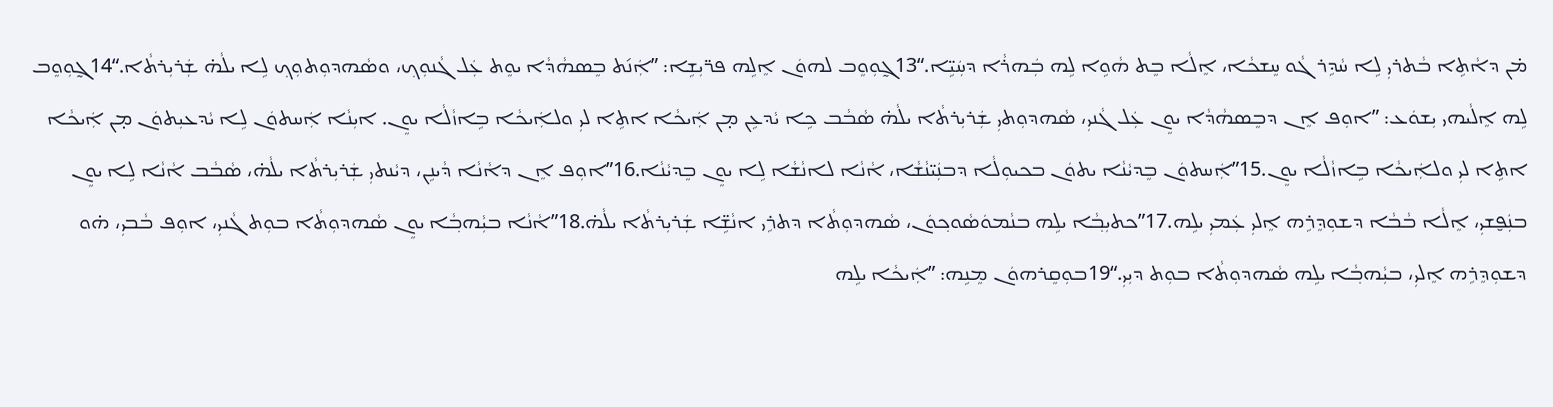ܡ̇ܢ ܕܐܵܬܹ‌ܐ ܒܵܬܪܝܼ ܠܹܐ ܚܵܕܹܪ ܓܵܘ ܚܸܫܟܵܐ، ܐܸܠܵܐ ܒܸܬ ܗܵܘܹܐ ܠܹܗ ܒܲܗܪܵܐ ܕܚܲܝܹ̈ܐ.“13ܓ̰ܘܼܘܸܒ ܠܗܘܿܢ ܐܸܠܹܗ ܦܪ̈ܝܼܫܹܐ: ”ܐܲܢ݇ܬ ܒܸܣܗܵܕܵܐ ܝܘܸܬ ܥܲܠ ܓܵܢܘܼܟ݂، ܘܣܵܗܕܘܼܬܘܼܟ݂ ܠܹܐ ܝܠܵܗ̇ ܫܲܪܝܼܪܬܵ‌ܐ.“14ܓ̰ܘܼܘܸܒ ܠܹܗ ܐܸܠܵܝܗ‌ܝ ܝܼܫܘܿܥ: ”ܐܘܼܦ ܐܸܢ ܕܒܸܣܗܵܕܵܐ ܝܘܸܢ ܥܲܠ ܓܵܢܝܼ، ܣܵܗܕܘܼܬ‌ܝܼ ܫܲܪܝܼܪܬܵ‌ܐ ܝܠܵܗ̇ ܣܵܒܵܒ ܟܹܐ ܝܵܕܥܹܢ ܡ̣ܢ ܐܲܝܟܵܐ ܐܬܹ‌ܐ ܠܝܼ ܘܠܐܲܝܟܵܐ ܒܹܐܙܵܠܵܐ ܝܘܸܢ. ܐܝܼܢܵܐ ܐܲܚܬܘܿܢ ܠܹܐ ܝܵܕܥܝܼܬܘܿܢ ܡ̣ܢ ܐܲܝܟܵܐ ܐܬܹ‌ܐ ܠܝܼ ܘܠܐܲܝܟܵܐ ܒܹܐܙܵܠܵܐ ܝܘܸܢ.15”ܐܲܚܬܘܿܢ ܒܸܕܝܵܢܵܐ ܝܬܘܿܢ ܒܟܝܘܼܠܵܐ ܕܒܢܲܝ̈ܢܵܫܵܐ، ܐܵܢܵܐ ܠܐܢܵܫܵܐ ܠܹܐ ܝܘܸܢ ܒܸܕܝܵܢܵܐ.16”ܐܘܼܦ ܐܸܢ ܕܐܵܢܵܐ ܕܵܝܢܹܢ، ܕܝܵܢܬ‌ܝܼ ܫܲܪܝܼܪܬܵ‌ܐ ܝܠܵܗ̇، ܣܵܒܵܒ ܐܵܢܵܐ ܠܹܐ ܝܘܸܢ ܒܢܲܦ̮ܫܝܼ، ܐܸܠܵܐ ܒܵܒܵܐ ܕܫܘܼܕܸܪܹܗ ܐܸܠܝܼ ܥܲܡܝܼ ܝܠܹܗ.17”ܟܬܝܼܒ݂ܵܐ ܝܠܹܗ ܒܢܵܡܘܿܣܵܘܟ݂ܘܿܢ، ܣܵܗܕܘܼܬܵ‌ܐ ܕܬܪܹܝ ܐܢܵܫܹ̈ܐ ܫܲܪܝܼܪܬܵ‌ܐ ܝܠܵܗ̇.18”ܐܵܢܵܐ ܒܝܼܵܗܒ݂ܵܐ ܝܘܸܢ ܣܵܗܕܘܼܬܵ‌ܐ ܒܘܼܬ ܓܵܢܝܼ، ܐܘܼܦ ܒܵܒܝܼ، ܗ̇ܘ ܕܫܘܼܕܸܪܹܗ ܐܸܠܝܼ، ܒܝܼܵܗܒ݂ܵܐ ܝܠܹܗ ܣܵܗܕܘܼܬܵ‌ܐ ܒܘܼܬ ܕܝܼܝܼ.“19ܒܘܼܩܸܪܗܘܿܢ ܡܸܢܹܗ: ”ܐܲܝܟܵܐ ܝܠܹܗ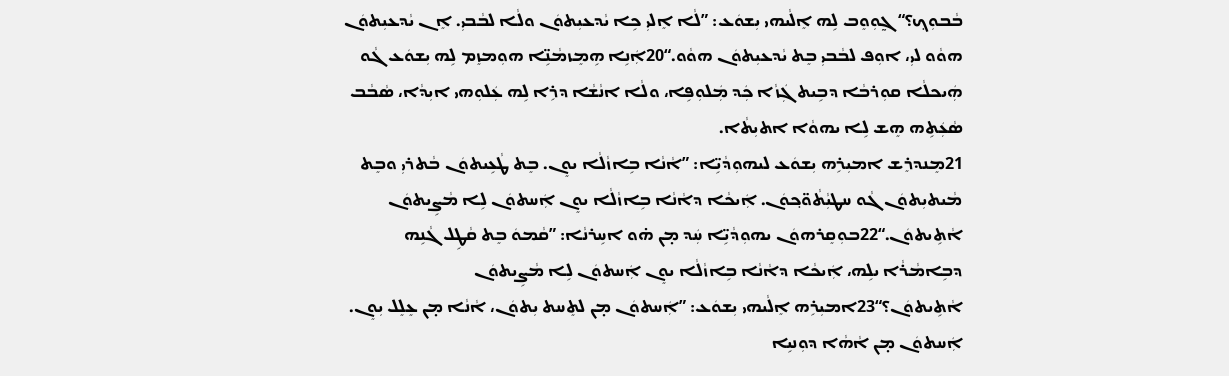ܒܵܒܘܼܟ݂؟“ ܓ̰ܘܼܘܸܒ ܠܹܗ ܐܸܠܵܝܗ‌ܝ ܝܼܫܘܿܥ: ”ܠܵܐ ܐܸܠܝܼ ܟܹܐ ܝܵܕܥܝܼܬܘܿܢ ܘܠܵܐ ܠܒܵܒܝܼ. ܐܸܢ ܝܵܕܥܝܼܬܘܿܢ ܗܘܵܘ ܠܝܼ، ܐܘܼܦ ܠܒܵܒܝܼ ܒܸܬ ܝܵܕܥܝܼܬܘܿܢ ܗܘܵܘ.“20ܐܲܢܹܐ ܗܹܡܸܙܡܵܢܹ̈ܐ ܗܘܼܡܙܸܡ ܠܹܗ ܝܼܫܘܿܥ ܓܵܘ ܗܲܝܟܠܵܐ ܩܘܼܪܒܵܐ ܕܒܹܝܬ ܓܲܙܵܐ ܟܲܕ ܡܲܠܘܼܦܹܐ، ܘܠܵܐ ܐܢܵܫܵܐ ܕܪܹܐ ܠܹܗ ܥܲܠܘܼܗ‌ܝ ܐܝܼܕܵܐ، ܣܵܒܵܒ ܣܵܥܲܬܹܗ ܗܸܫ ܠܹܐ ܝܗܘܵܐ ܐܬܝܼܬܵ‌ܐ.
21ܡܸܢܕܪܸܫ ܐܡܝܼܪܹܗ ܝܼܫܘܿܥ ܠܝܗܘܼܕܵܝܹ̈ܐ: ”ܐܵܢܵܐ ܒܹܐܙܵܠܵܐ ܝܘܸܢ. ܒܸܬ ܛܵܥܹܝܬܘܿܢ ܒܵܬܪܝܼ ܘܒܸܬ ܡܵܝܬܝܼܬܘܿܢ ܓܵܘ ܚܛܝܼܵܬܵܘ̈ܟ݂ܘܿܢ. ܐܲܝܟܵܐ ܕܐܵܢܵܐ ܒܹܐܙܵܠܵܐ ܝܘܸܢ ܐܲܚܬܘܿܢ ܠܹܐ ܡܵܨܹܝܬܘܿܢ ܐܵܬܹܝܬܘܿܢ.“22ܒܘܼܩܸܪܗܘܿܢ ܝܗܘܼܕܵܝܹ̈ܐ ܚܲܕ ܡ̣ܢ ܗ̇ܘ ܐܚܹܪܢܵܐ: ”ܩܵܡܘܿ ܒܸܬ ܩܵܛܹܠ ܓܵܢܹܗ ܕܒܹܐܡܵܪܵܐ ܝܠܹܗ، ܐܲܝܟܵܐ ܕܐܵܢܵܐ ܒܹܐܙܵܠܵܐ ܝܘܸܢ ܐܲܚܬܘܿܢ ܠܹܐ ܡܵܨܹܝܬܘܿܢ ܐܵܬܹܝܬܘܿܢ؟“23ܐܡܝܼܪܹܗ ܐܸܠܵܝܗ‌ܝ ܝܼܫܘܿܥ: ”ܐܲܚܬܘܿܢ ܡ̣ܢ ܠܬܸܚܬ ܝܼܬܘܿܢ، ܐܵܢܵܐ ܡ̣ܢ ܥܸܠܸܠ ܝܼܘܸܢ. ܐܲܚܬܘܿܢ ܡ̣ܢ ܐܵܗܵܐ ܕܘܼܢܝܹܐ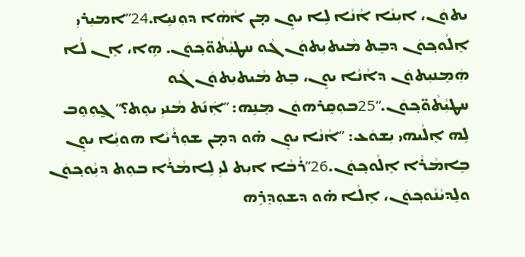ܝܬܘܿܢ، ܐܝܼܢܵܐ ܐܵܢܵܐ ܠܹܐ ܝܘܸܢ ܡ̣ܢ ܐܵܗܵܐ ܕܘܼܢܝܹܐ.24”ܐܡܝܼܪܝܼ ܐܸܠܵܘܟ݂ܘܿܢ ܕܒܸܬ ܡܵܝܬܝܼܬܘܿܢ ܓܵܘ ܚܛܝܼܵܬܵܘ̈ܟ݂ܘܿܢ. ܗܹܐ، ܐܸܢ ܠܵܐ ܗܲܡܸܢܝܼܬܘܿܢ ܕܐܵܢܵܐ ܝܘܸܢ، ܒܸܬ ܡܵܝܬܝܼܬܘܿܢ ܓܵܘ ܚܛܝܼܵܬܵܘ̈ܟ݂ܘܿܢ.“25ܒܘܼܩܸܪܗܘܿܢ ܡܸܢܹܗ: ”ܐܲܢ݇ܬ ܡܵܢܝܼ ܝܘܸܬ؟“ ܓ̰ܘܼܘܸܒ ܠܹܗ ܐܸܠܵܝܗ‌ܝ ܝܼܫܘܿܥ: ”ܐܵܢܵܐ ܝܘܸܢ ܗ̇ܘ ܕܡ̣ܢ ܫܘܼܪܵܝܵܐ ܗܘܝܼܵܐ ܝܘܸܢ ܒܹܐܡܵܪܵܐ ܐܸܠܵܘܟ݂ܘܿܢ.26”ܪܵܒܵܐ ܐܝܼܬ ܠܝܼ ܠܹܐܡܵܪܵܐ ܒܘܼܬ ܕܝܼܵܘܟ݂ܘܿܢ ܘܠܸܕܝܵܢܵܘܟ݂ܘܿܢ، ܐܸܠܵܐ ܗ̇ܘ ܕܫܘܼܕܸܪܹܗ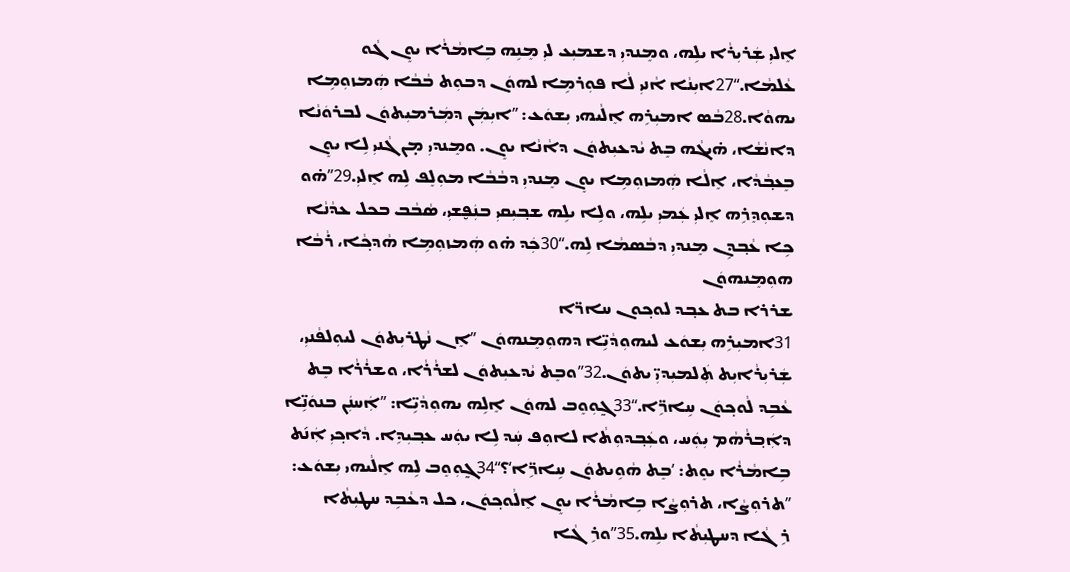ܐܸܠܝܼ ܫܲܪܝܼܪܵܐ ܝܠܹܗ، ܘܡܸܢܕܝܼ ܕܫܡܝܼܥ ܠܝܼ ܡܸܢܹܗ ܒܹܐܡܵܪܵܐ ܝܘܸܢ ܓܵܘ ܥܵܠܡܵܐ.“27ܐܝܼܢܵܐ ܐܵܢܝܼ ܠܵܐ ܦܘܼܪܡܹܐ ܠܗܘܿܢ ܕܒܘܼܬ ܒܵܒܵܐ ܗܲܡܙܘܼܡܹܐ ܝܗܘܵܐ.28ܒܵܣ ܐܡܝܼܪܹܗ ܐܸܠܵܝܗ‌ܝ ܝܼܫܘܿܥ: ”ܐܝܼܡܲܢ ܕܡܲܪܡܝܼܬܘܿܢ ܠܒܪܘܿܢܵܐ ܕܐܢܵܫܵܐ، ܗ̇ܝܓܵܗ ܒܸܬ ܝܵܕܥܝܼܬܘܿܢ ܕܐܵܢܵܐ ܝܘܸܢ. ܘܡܸܢܕܝܼ ܡ̣ܢ ܓܵܢܝܼ ܠܹܐ ܝܘܸܢ ܒܸܥܒ݂ܵܕܵܐ، ܐܸܠܵܐ ܗܲܡܙܘܼܡܹܐ ܝܘܸܢ ܡܸܢܕܝܼ ܕܒܵܒܵܐ ܡܘܼܠܸܦ ܠܹܗ ܐܸܠܝܼ.29”ܗ̇ܘ ܕܫܘܼܕܸܪܹܗ ܐܸܠܝܼ ܥܲܡܝܼ ܝܠܹܗ، ܘܠܹܐ ܝܠܹܗ ܫܒ݂ܝܼܩܝܼ ܒܢܲܦ̮ܫܝܼ، ܣܵܒܵܒ ܒܟܠ ܥܕܵܢܵܐ ܟܹܐ ܥܵܒ݂ܕܹܢ ܡܸܢܕܝܼ ܕܒܵܣܡܵܐ ܠܹܗ.“30ܟܲܕ ܗ̇ܘ ܗܲܡܙܘܼܡܹܐ ܗܵܕܟ݂ܵܐ، ܪܵܒܵܐ ܗܘܼܡܸܢܗܘܿܢ
ܫܪܪܐ ܒܬ ܥܒ݂ܕ ܠܘܟ݂ܘܢ ܚܐܪ̈ܐ
31ܐܡܝܼܪܹܗ ܝܼܫܘܿܥ ܠܝܗܘܼܕܵܝܹ̈ܐ ܕܗܘܼܡܸܢܗܘܿܢ ”ܐܸܢ ܢܵܛܪܝܼܬܘܿܢ ܠܝܘܼܠܦܵܢܝܼ، ܫܲܪܝܼܪܵܐܝܼܬ ܬܲܠܡܝܼܕܝܼ̈ ܝܬܘܿܢ.32”ܘܒܸܬ ܝܵܕܥܝܼܬܘܿܢ ܠܫܪܵܪܵܐ، ܘܫܪܵܪܵܐ ܒܸܬ ܥܵܒܹܕ ܠܵܘܟ݂ܘܿܢ ܚܹܐܪܹ̈ܐ.“33ܓ̰ܘܼܘܸܒ ܠܗܘܿܢ ܐܸܠܹܗ ܝܗܘܼܕܵܝܹ̈ܐ: ”ܐܲܚܢܲܢ ܒܢܘܿܢܹ̈ܐ ܕܐܲܒ݂ܪܵܗܵܡ ܝܼܘܲܚ، ܘܥܲܒ݂ܕܘܼܬܵ‌ܐ ܠܐܘܼܦ ܚܲܕ ܠܹܐ ܝܘܲܚ ܥܒ݂ܝܼܕܹܐ. ܕܵܐܟ݂ܝܼ ܐܲܢ݇ܬ ܒܹܐܡܵܪܵܐ ܝܘܸܬ: ’ܒܸܬ ܗܵܘܹܝܬܘܿܢ ܚܹܐܪܹ̈ܐ‘؟“34ܓ̰ܘܼܘܸܒ ܠܹܗ ܐܸܠܵܝܗ‌ܝ ܝܼܫܘܿܥ: ”ܬܪܘܼܨܵܐ، ܬܪܘܼܨܵܐ ܒܹܐܡܵܪܵܐ ܝܘܸܢ ܐܸܠܵܘܟ݂ܘܿܢ، ܟܠ ܕܥܵܒܹܕ ܚܛܝܼܬܵ‌ܐ ܪܹܓܵܐ ܕܚܛܝܼܬܵ‌ܐ ܝܠܹܗ.35”ܘܪܹܓܵܐ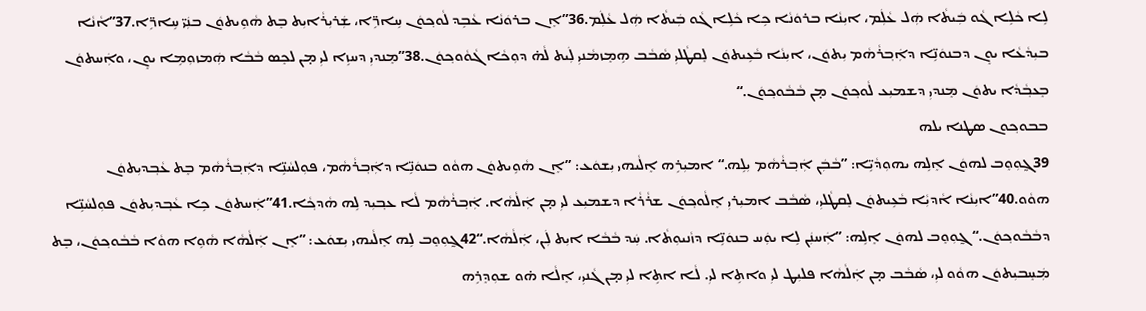ܠܹܐ ܟܵܠܹܐ ܓܵܘ ܒܲܝܬܵ‌ܐ ܗܲܠ ܥܵܠܲܡ، ܐܝܼܢܵܐ ܒܪܘܿܢܵܐ ܟܹܐ ܟܵܠܹܐ ܓܵܘ ܒܲܝܬܵ‌ܐ ܗܲܠ ܥܵܠܲܡ.36”ܐܸܢ ܒܪܘܿܢܵܐ ܥܵܒܹܕ ܠܵܘܟ݂ܘܿܢ ܚܹܐܪܹ̈ܐ، ܫܲܪܝܼܪܵܐܝܼܬ ܒܸܬ ܗܵܘܹܝܬܘܿܢ ܒܢܲܝ̈ ܚܹܐܪܹ̈ܐ.37”ܐܵܢܵܐ ܒܝܼܕܵܥܵܐ ܝܘܸܢ ܕܒܢܘܿܢܹ̈ܐ ܕܐܲܒ݂ܪܵܗܵܡ ܝܼܬܘܿܢ، ܐܝܼܢܵܐ ܒܵܥܹܝܬܘܿܢ ܠܸܩܛܵܠܝܼ ܣܵܒܵܒ ܗܹܡܸܙܡܵܢܝܼ ܠܲܝܬ ܠܵܗ̇ ܕܘܼܟܵܐ ܓܵܘܵܘܟ݂ܘܿܢ.38”ܡܸܢܕܝܼ ܕܚܙܹܐ ܠܝܼ ܡ̣ܢ ܠܟܸܣ ܒܵܒܵܐ ܗܲܡܙܘܼܡܹܐ ܝܘܸܢ، ܘܐܲܚܬܘܿܢ ܒܸܥܒ݂ܵܕܵܐ ܝܬܘܿܢ ܡܸܢܕܝܼ ܕܫܡܝܼܥ ܠܵܘܟ݂ܘܿܢ ܡ̣ܢ ܒܵܒܵܘܟ݂ܘܿܢ.“
ܒܒܘܟ݂ܘܢ ܣܛܢܐ ܝܠܗ
39ܓ̰ܘܼܘܸܒ ܠܗܘܿܢ ܐܸܠܹܗ ܝܗܘܼܕܵܝܹ̈ܐ: ”ܒܵܒܲܢ ܐܲܒ݂ܪܵܗܵܡ ܝܼܠܹܗ.“ ܐܡܝܼܪܹܗ ܐܸܠܵܝܗ‌ܝ ܝܼܫܘܿܥ: ”ܐܸܢ ܗܵܘܹܝܬܘܿܢ ܗܘܵܘ ܒܢܘܿܢܹ̈ܐ ܕܐܲܒ݂ܪܵܗܵܡ، ܦܘܼܠܚܵܢܹ̈ܐ ܕܐܲܒ݂ܪܵܗܵܡ ܒܸܬ ܥܵܒ݂ܕܝܼܬܘܿܢ ܗܘܵܘ.40”ܐܝܼܢܵܐ ܐܵܕܝܼܵܐ ܒܵܥܹܝܬܘܿܢ ܠܸܩܛܵܠܝܼ، ܣܵܒܵܒ ܐܡܝܼܪܝܼ ܐܸܠܵܘܟ݂ܘܿܢ ܫܪܵܪܵܐ ܕܫܡܝܼܥ ܠܝܼ ܡ̣ܢ ܐܲܠܵܗܵܐ. ܐܲܒ݂ܪܵܗܵܡ ܠܵܐ ܥܒ݂ܝܼܕ ܠܹܗ ܗܵܕܟ݂ܵܐ.41”ܐܲܚܬܘܿܢ ܟܹܐ ܥܵܒ݂ܕܝܼܬܘܿܢ ܦܘܼܠܚܵܢܹ̈ܐ ܕܒܵܒܵܘܟ݂ܘܿܢ.“ ܓ̰ܘܼܘܸܒ ܠܗܘܿܢ ܐܸܠܹܗ: ”ܐܲܚܢܲܢ ܠܹܐ ܝܘܲܚ ܒܢܘܿܢܹ̈ܐ ܕܙܵܢܝܘܼܬܵ‌ܐ. ܚܲܕ ܒܵܒܵܐ ܐܝܼܬ ܠܲܢ، ܐܲܠܵܗܵܐ.“42ܓ̰ܘܼܘܸܒ ܠܹܗ ܐܸܠܵܝܗ‌ܝ ܝܼܫܘܿܥ: ”ܐܸܢ ܐܲܠܵܗܵܐ ܗܵܘܹܐ ܗܘܵܐ ܒܵܒܵܘܟ݂ܘܿܢ، ܒܸܬ ܡܲܚܸܒܝܼܬܘܿܢ ܗܘܵܘ ܠܝܼ، ܣܵܒܵܒ ܡ̣ܢ ܐܲܠܵܗܵܐ ܦܠܝܼܛ ܠܝܼ ܘܐܬܹ‌ܐ ܠܝܼ. ܠܵܐ ܐܬܹ‌ܐ ܠܝܼ ܡ̣ܢ ܓܵܢܝܼ، ܐܸܠܵܐ ܗ̇ܘ ܫܘܼܕܸܪܹܗ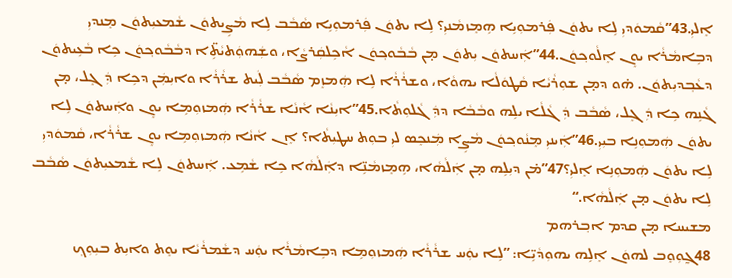ܐܸܠܝܼ.43”ܩܵܡܘܿܕܝܼ ܠܹܐ ܝܬܘܿܢ ܦܲܪܡܘܼܝܹܐ ܗܹܡܸܙܡܵܢܝܼ؟ ܠܹܐ ܝܬܘܿܢ ܦܲܪܡܘܼܝܹܐ ܣܵܒܵܒ ܠܹܐ ܡܵܨܹܝܬܘܿܢ ܫܵܡܥܝܼܬܘܿܢ ܡܸܢܕܝܼ ܕܒܹܐܡܵܪܵܐ ܝܘܸܢ ܐܸܠܵܘܟ݂ܘܿܢ.44”ܐܲܚܬܘܿܢ ܝܼܬܘܿܢ ܡ̣ܢ ܒܵܒܵܘܟ݂ܘܿܢ ܐܵܟܹܠܩܲܪܨܵܐ، ܘܫܲܗܘܲܬܝܵܬܹ̈‌ܐ ܕܒܵܒܵܘܟ݂ܘܿܢ ܟܹܐ ܒܵܥܹܝܬܘܿܢ ܕܥܵܒ݂ܕܝܼܬܘܿܢ. ܗ̇ܘ ܕܡ̣ܢ ܫܘܼܪܵܝܵܐ ܩܵܛܘܿܠܵܐ ܝܗܘܵܐ، ܘܫܪܵܪܵܐ ܠܹܐ ܗܲܡܙܸܡ ܣܵܒܵܒ ܠܲܝܬ ܫܪܵܪܵܐ ܘܐܝܼܡܲܢ ܕܟܹܐ ܕܲܓܸܠ، ܡ̣ܢ ܓܵܢܹܗ ܟܹܐ ܕܲܓܸܠ، ܣܵܒܵܒ ܕܲܓܵܠܵܐ ܝܠܹܗ ܘܒܵܒܵܐ ܕܕܲܓܵܠܘܼܬܵ‌ܐ.45”ܐܝܼܢܵܐ ܐܵܢܵܐ ܫܪܵܪܵܐ ܗܲܡܙܘܼܡܹܐ ܝܘܸܢ ܘܐܲܚܬܘܿܢ ܠܹܐ ܝܬܘܿܢ ܗܲܡܘܼܢܹܐ ܒܝܼܝܼ.46”ܐܲܝܢܝܼ ܡܸܢܵܘܟ݂ܘܿܢ ܡܵܨܹܐ ܡܲܢܟܸܣ ܠܝܼ ܒܘܼܬ ܚܛܝܼܬܵ‌ܐ؟ ܐܸܢ ܐܵܢܵܐ ܗܲܡܙܘܼܡܹܐ ܝܘܸܢ ܫܪܵܪܵܐ، ܩܵܡܘܿܕܝܼ ܠܹܐ ܝܬܘܿܢ ܗܲܡܘܼܢܹܐ ܐܸܠܝܼ؟47”ܡ̇ܢ ܕܝܼܠܹܗ ܡ̣ܢ ܐܲܠܵܗܵܐ، ܗܹܡܸܙܡܵܢܹ̈ܐ ܕܐܲܠܵܗܵܐ ܟܹܐ ܫܵܡܹܥ. ܐܲܚܬܘܿܢ ܠܹܐ ܫܵܡܥܝܼܬܘܿܢ ܣܵܒܵܒ ܠܹܐ ܝܬܘܿܢ ܡ̣ܢ ܐܲܠܵܗܵܐ.“
ܡܫܝܚܐ ܡ̣ܢ ܩܕܡ ܐܒ݂ܪܗܡ
48ܓ̰ܘܼܘܸܒ ܠܗܘܿܢ ܐܸܠܹܗ ܝܗܘܼܕܵܝܹ̈ܐ: ”ܠܹܐ ܝܘܲܚ ܫܪܵܪܵܐ ܗܲܡܙܘܼܡܹܐ ܕܒܹܐܡܵܪܵܐ ܝܘܲܚ ܕܫܵܡܪܵܝܵܐ ܝܘܸܬ ܘܐܝܼܬ ܒܝܼܘܼܟ݂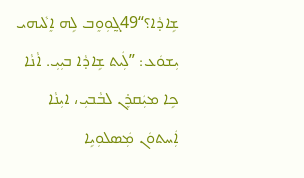ܫܹܐܕܵܐ؟“49ܓ̰ܘܼܘܸܒ ܠܹܗ ܐܸܠܵܝܗ‌ܝ ܝܼܫܘܿܥ: ”ܠܲܝܬ ܫܹܐܕܵܐ ܒܝܼܝܼ. ܐܵܢܵܐ ܟܹܐ ܡܝܲܩܪܸܢ ܠܒܵܒܝܼ، ܐܝܼܢܵܐ ܐܲܚܬܘܿܢ ܡܲܣܠܘܼܝܹܐ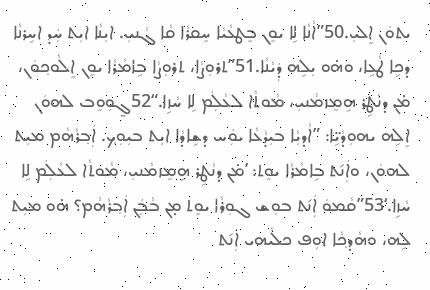ܝܬܘܿܢ ܐܸܠܝܼ.50”ܐܵܢܵܐ ܠܹܐ ܝܘܸܢ ܒܸܛܥܵܝܵܐ ܚܸܩܪܵܐ ܩܵܐ ܓܵܢܝܼ. ܐܝܼܢܵܐ ܐܝܼܬ ܚܲܕ ܐܚܹܪܢܵܐ ܕܟܹܐ ܛܵܥܹܐ، ܘܗ̇ܘ ܝܼܠܹܗ ܕܲܝܵܢܵܐ.51”ܬܪܘܼܨܵܐ، ܬܪܘܼܨܵܐ ܒܹܐܡܵܪܵܐ ܝܘܸܢ ܐܸܠܵܘܟ݂ܘܿܢ، ܡ̇ܢ ܕܢܵܛܹܪ ܗܹܡܸܙܡܵܢܝܼ، ܡܵܘܬܵ‌ܐ ܠܥܵܠܲܡ ܠܹܐ ܚܵܙܹܐ.“52ܓ̰ܘܼܘܸܒ ܠܗܘܿܢ ܐܸܠܹܗ ܝܗܘܼܕܵܝܹ̈ܐ: ”ܐܵܕܝܼܵܐ ܒܝܼܕܵܥܵܐ ܝܘܲܚ ܕܫܹܐܕܵܐ ܐܝܼܬ ܒܝܼܘܼܟ݂. ܐܲܒ݂ܪܵܗܵܡ ܡܝܼܬ ܠܗܘܿܢ، ܘܐܲܢ݇ܬ ܒܹܐܡܵܪܵܐ ܝܘܸܬ: ’ܡ̇ܢ ܕܢܵܛܹܪ ܗܹܡܸܙܡܵܢܝܼ، ܡܵܘܬܵ‌ܐ ܠܥܵܠܲܡ ܠܹܐ ܚܵܙܹܐ.‘53”ܩܵܡܘܿ ܐܲܢ݇ܬ ܒܘܼܫ ܓܘܼܪܵܐ ܝܘܸܬ ܡ̣ܢ ܒܵܒܲܢ ܐܲܒ݂ܪܵܗܵܡ؟ ܗ̇ܘ ܡܝܼܬ ܠܹܗ، ܘܗܵܕܟ݂ܵܐ ܐܘܼܦ ܟܠܵܝܗ‌ܝ ܐܲܢ݇ܬ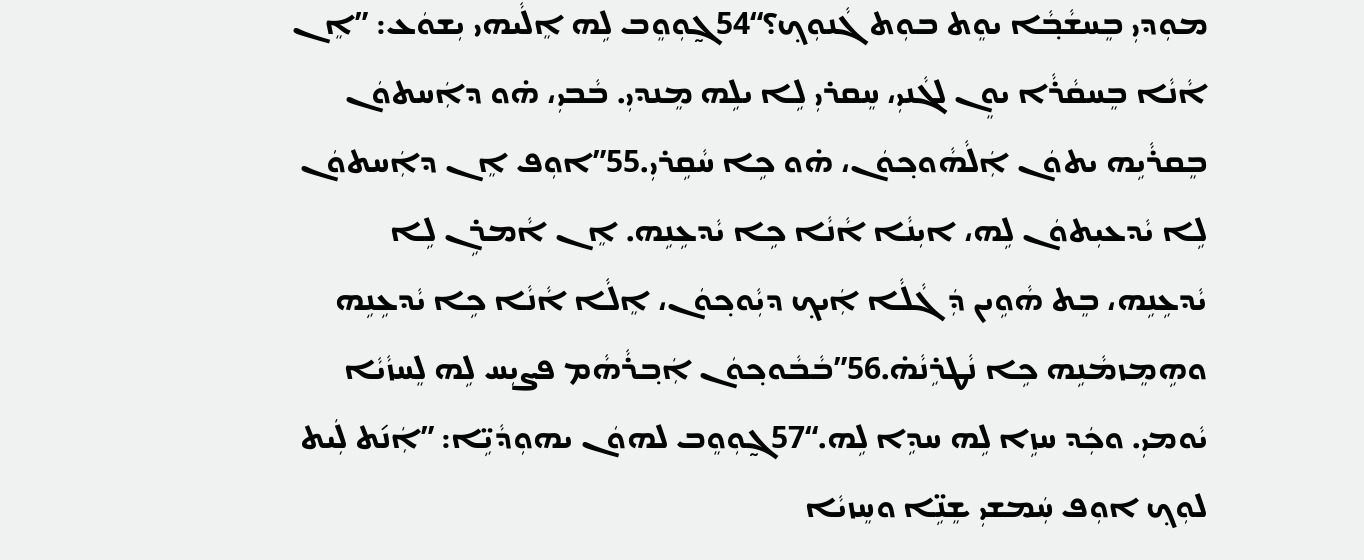ܡܘܼܕܝܼ ܒܸܚܫܵܒ݂ܵܐ ܝܘܸܬ ܒܘܼܬ ܓܵܢܘܼܟ݂؟“54ܓ̰ܘܼܘܸܒ ܠܹܗ ܐܸܠܵܝܗ‌ܝ ܝܼܫܘܿܥ: ”ܐܸܢ ܐܵܢܵܐ ܒܸܚܩܵܪܵܐ ܝܘܸܢ ܠܓܵܢܝܼ، ܚܸܩܪܝܼ ܠܹܐ ܝܠܹܗ ܡܸܢܕܝܼ. ܒܵܒܝܼ، ܗ̇ܘ ܕܐܲܚܬܘܿܢ ܒܸܩܪܵܝܹܗ ܝܬܘܿܢ ܐܲܠܵܗܵܘܟ݂ܘܿܢ، ܗ̇ܘ ܟܹܐ ܚܵܩܹܪܝܼ.55”ܐܘܼܦ ܐܸܢ ܕܐܲܚܬܘܿܢ ܠܹܐ ܝܵܕܥܝܼܬܘܿܢ ܠܹܗ، ܐܝܼܢܵܐ ܐܵܢܵܐ ܟܹܐ ܝܵܕܥܹܢܹܗ. ܐܸܢ ܐܵܡܪܹܢ ܠܹܐ ܝܵܕܥܹܢܹܗ، ܒܸܬ ܗܵܘܹܝܢ ܕܲܓܵܠܵܐ ܐܲܝܟ݂ ܕܝܼܵܘܟ݂ܘܿܢ، ܐܸܠܵܐ ܐܵܢܵܐ ܟܹܐ ܝܵܕܥܹܢܹܗ ܘܗܹܡܸܙܡܵܢܹܗ ܟܹܐ ܢܵܛܪܹܢܵܗ̇.56”ܒܵܒܵܘܟ݂ܘܿܢ ܐܲܒ݂ܪܵܗܵܡ ܦܨܝܼܚ ܠܹܗ ܠܸܚܙܵܝܵܐ ܝܵܘܡܝܼ. ܘܟܲܕ ܚܙܹܐ ܠܹܗ ܚܕܹܐ ܠܹܗ.“57ܓ̰ܘܼܘܸܒ ܠܗܘܿܢ ܝܗܘܼܕܵܝܹ̈ܐ: ”ܐܲܢ݇ܬ ܠܲܝܬ ܠܘܼܟ݂ ܐܘܼܦ ܚܲܡܫܝܼ ܫܸܢܹ̈ܐ ܘܚܸܙܝܵܐ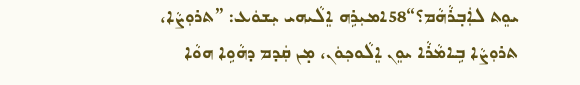ܝܘܸܬ ܠܐܲܒ݂ܪܵܗܵܡ؟“58ܐܡܝܼܪܹܗ ܐܸܠܵܝܗ‌ܝ ܝܼܫܘܿܥ: ”ܬܪܘܼܨܵܐ، ܬܪܘܼܨܵܐ ܒܹܐܡܵܪܵܐ ܝܘܸܢ ܐܸܠܵܘܟ݂ܘܿܢ، ܡ̣ܢ ܩܲܕܡ ܕܗܵܘܹܐ ܗܘܵܐ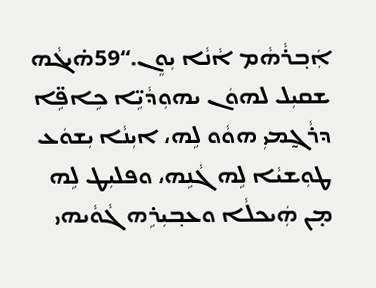ܐܲܒ݂ܪܵܗܵܡ ܐܵܢܵܐ ܝܼܘܸܢ.“59ܗ̇ܝܓܵܗ ܫܩܝܼܠ ܠܗܘܿܢ ܝܗܘܼܕܵܝܹ̈ܐ ܟܹܐܦܹ̈ܐ ܕܪܵܓ̰ܡܝܼ ܗܘܵܘ ܠܹܗ، ܐܝܼܢܵܐ ܝܼܫܘܿܥ ܛܘܼܫܝܵܐ ܠܹܗ ܓܵܢܹܗ، ܘܦܠܝܼܛ ܠܹܗ ܡ̣ܢ ܗܲܝܟܠܵܐ ܘܥܒ݂ܝܼܪܹܗ ܓܵܘܵܝܗ‌ܝ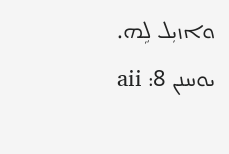ܘܐܙܝܼܠ ܠܹܗ.
ܝܘܚܢܢ 8: aii